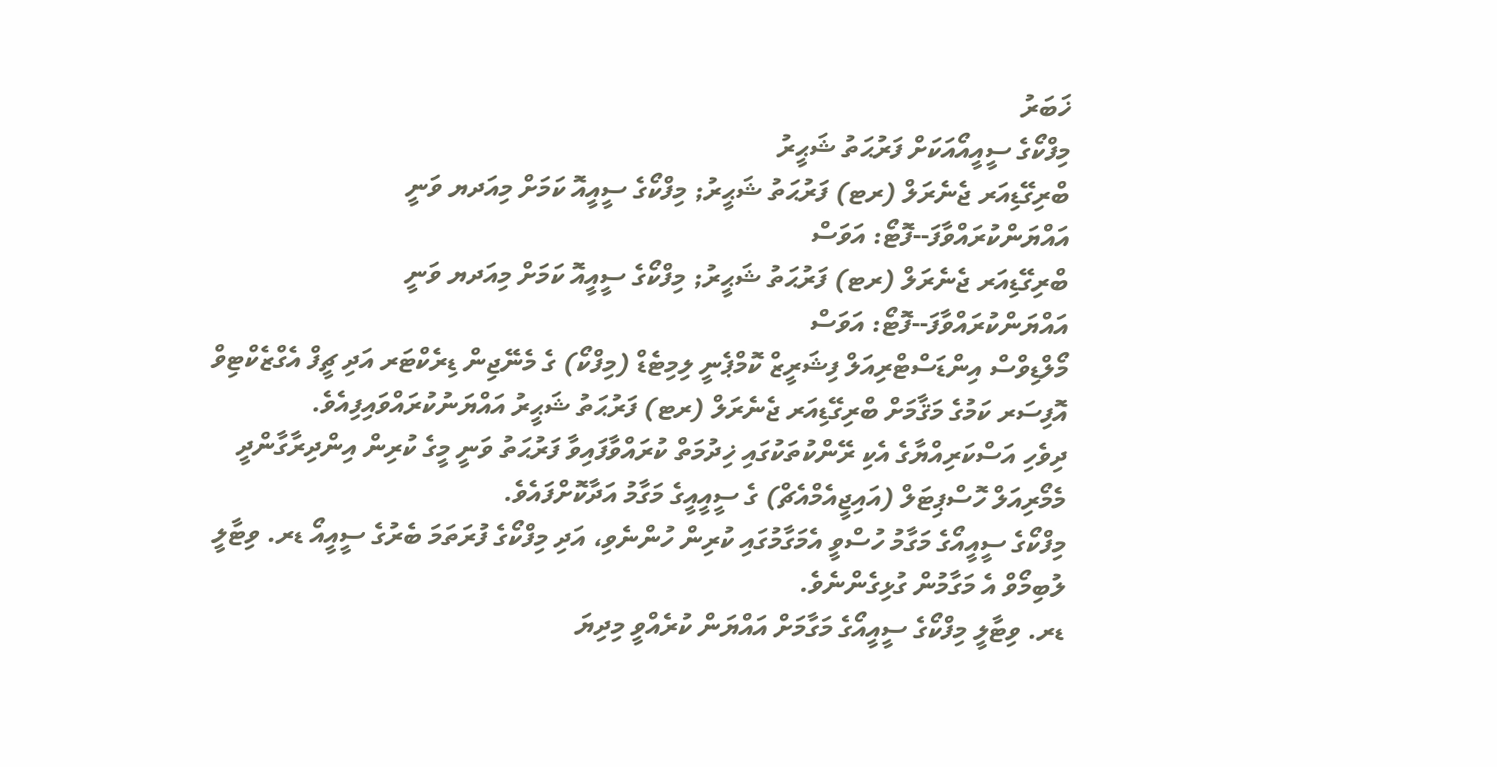ޚަބަރު
މިފްކޯގެ ސީއީއޯއަކަށް ފަރުޙަތު ޝަޙީރު
ބްރިގޭޑިއަރ ޖެނެރަލް (ރޓ) ފަރުޙަތު ޝަޙީރު; މިފްކޯގެ ސީއީއޮ ކަމަށް މިއަދޔ ވަނީ އައްޔަންކުރައްވާފަ--ފޮޓޯ: އަވަސް
ބްރިގޭޑިއަރ ޖެނެރަލް (ރޓ) ފަރުޙަތު ޝަޙީރު; މިފްކޯގެ ސީއީއޮ ކަމަށް މިއަދޔ ވަނީ އައްޔަންކުރައްވާފަ--ފޮޓޯ: އަވަސް
މޯލްޑިވްސް އިންޑަސްޓްރިއަލް ފިޝަރީޒް ކޮމްޕެނީ ލިމިޓެޑް (މިފްކޯ) ގެ މެނޭޖިން ޑިރެކްޓަރ އަދި ޗީފް އެގްޒެކްޓިވް އޮފިސަރ ކަމުގެ މަޤާމަށް ބްރިގޭޑިއަރ ޖެނެރަލް (ރޓ) ފަރުޙަތު ޝަޙީރު އައްޔަނުކުރައްވައިފިއެވެ.
ދިވެހި އަސްކަރިއްޔާގެ އެކި ރޭންކުތަކުގައި ޚިދުމަތް ކުރައްވާފައިވާ ފަރުޙަތު ވަނީ މީގެ ކުރިން އިންދިރާގާންދީ މެމޯރިއަލް ހޮސްޕިޓަލް (އައިޖީއެމްއެޗް) ގެ ސީއީއީގެ މަގާމު އަދާކޮށްފައެވެ.
މިފްކޯގެ ސީއީއޯގެ މަގާމު ހުސްވީ އެމަގާމުގައި ކުރިން ހުންނެވި، އަދި މިފްކޯގެ ފުރަތަމަ ބެރުގެ ސީއީއޯ ޑރ. ވިޓާލީ ލުބިމޯވް އެ މަގާމުން ގުޅިގެންނެވެ.
ޑރ. ވިޓާލީ މިފްކޯގެ ސީއީއޯގެ މަގާމަށް އައްޔަން ކުރެއްވީ މިދިޔަ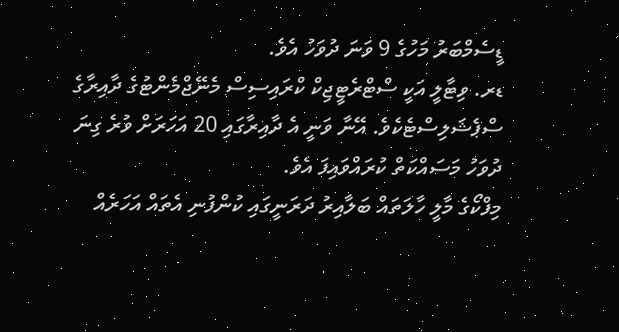ޑީސެމްބަރު މަހުގެ 9 ވަނަ ދުވަހު އެވެ.
ޑރ. ވިޓާލީ އަކީ ސްޓްރެޓީޖިކް ކްރައިސިސް މެނޭޖްމެންޓުގެ ދާއިރާގެ ސްޕެޝަލިސްޓެކެވެ. އޭނާ ވަނީ އެ ދާއިރާގައި 20 އަހަރަށް ވުރެ ގިނަ ދުވަހު މަސައްކަތް ކުރައްވައިފަ އެވެ.
މިފްކޯގެ މާލީ ހާލަތައް ބަލާއިރު ދަރަނީގައި ކުންފުނި އެތައް އަހަރެއް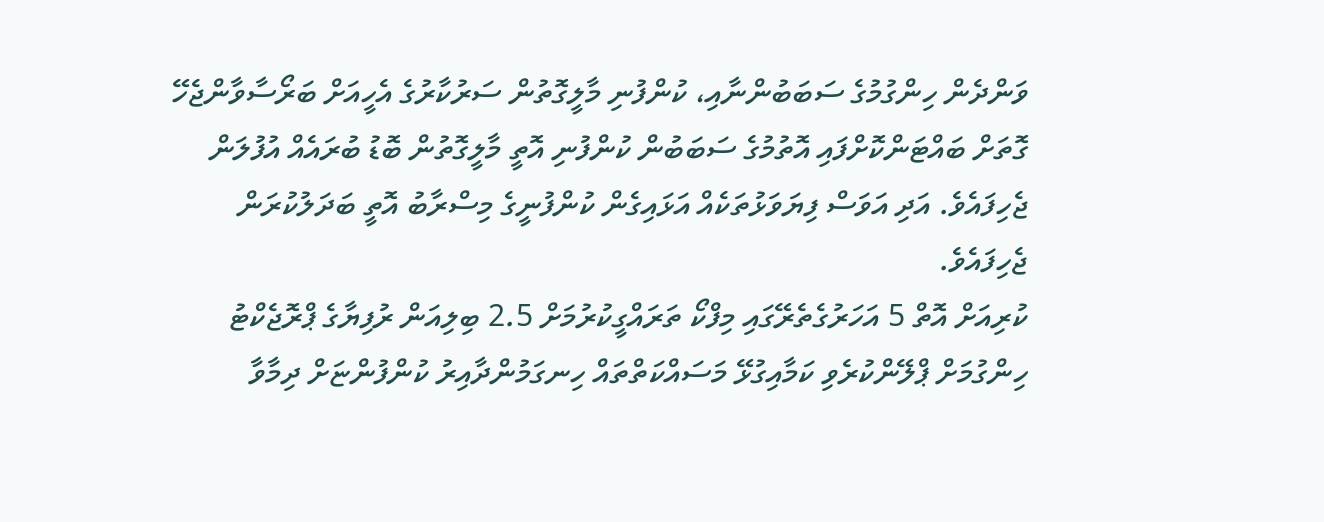ވަންދެން ހިންގުމުގެ ސަބަބުންނާއި، ކުންފުނި މާލީގޮތުން ސަރުކާރުގެ އެހީއަށް ބަރޯސާވާންޖެހޭ ގޮތަށް ބައްޓަންކޮށްފައި އޮތުމުގެ ސަބަބުން ކުންފުނި އޮތީ މާލީގޮތުން ބޮޑު ބުރައެއް އުފުލަން ޖެހިފައެވެ. އަދި އަވަސް ފިޔަވަޅުތަކެއް އަޅައިގެން ކުންފުނީގެ މިސްރާބު އޮތީ ބަދަލުކުރަން ޖެހިފައެވެ.
ކުރިއަށް އޮތް 5 އަހަރުގެތެރޭގައި މިފްކޯ ތަރައްގީކުރުމަށް 2.5 ބިލިއަން ރުފިޔާގެ ޕްރޮޖެކްޓު ހިންގުމަށް ޕްލޭންކުރެވި ކަމާއިގުޅޭ މަސައްކަތްތައް ހިނގަމުންދާއިރު ކުންފުންޏަށް ދިމާވާ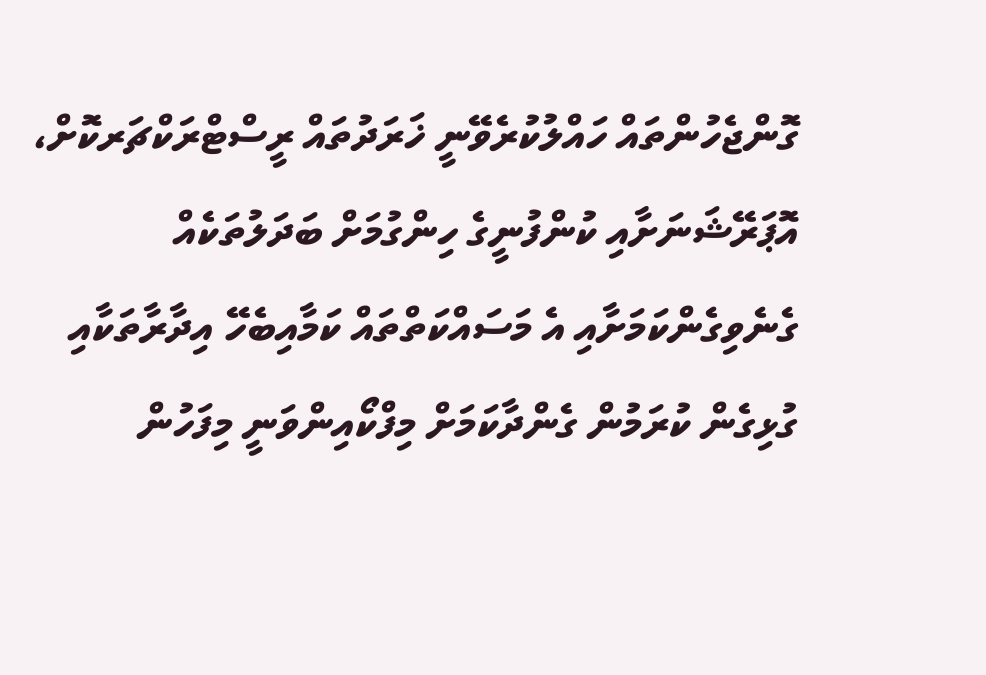ގޮންޖެހުންތައް ހައްލުކުރެވޭނީ ޚަރަދުތައް ރީސްޓްރަކްޗަރކޮށް، އޮޕަރޭޝަނަށާއި ކުންފުނީގެ ހިންގުމަށް ބަދަލުތަކެއް ގެނެވިގެންކަމަށާއި އެ މަސައްކަތްތައް ކަމާއިބެހޭ އިދާރާތަކާއި ގުޅިގެން ކުރަމުން ގެންދާކަމަށް މިފްކޯއިންވަނީ މިފަހުން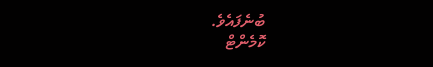ބުނެފައެވެ.
ކޮމެންޓް